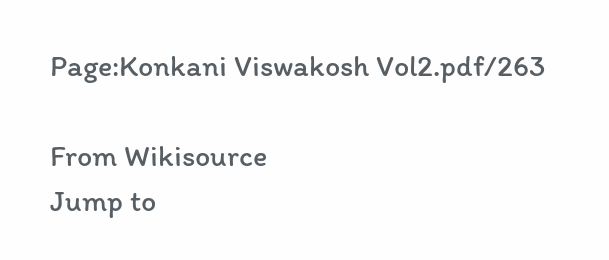Page:Konkani Viswakosh Vol2.pdf/263

From Wikisource
Jump to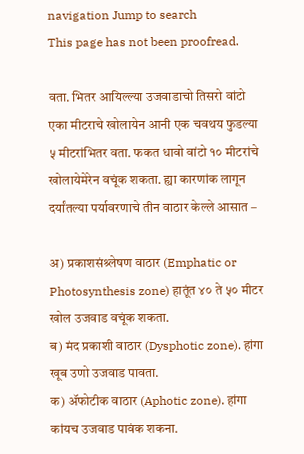navigation Jump to search
This page has not been proofread.

वता. भितर आयिल्ल्या उजवाडाचो तिसरो वांटो एका मीटराचे खोलायेन आनी एक चवथय फुडल्या ५ मीटरांभितर वता. फकत धावो वांटो १० मीटरांचे खोलायेमेरेन वचूंक शकता. ह्या कारणांक लागून दर्यांतल्या पर्यावरणाचे तीन वाठार केल्ले आसात –

अ) प्रकाशसंश्र्लेषण वाठार (Emphatic or Photosynthesis zone) हातूंत ४० ते ५० मीटर खोल उजवाड वचूंक शकता.
ब) मंद प्रकाशी वाठार (Dysphotic zone). हांगा खूब उणो उजवाड पावता.
क) ॲफोटीक वाठार (Aphotic zone). हांगा कांयच उजवाड पावंक शकना.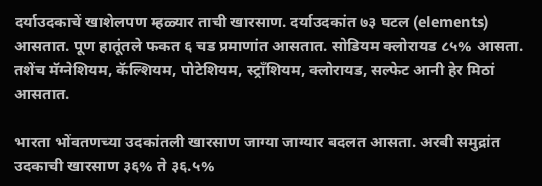दर्याउदकाचें खाशेलपण म्हळ्यार ताची खारसाण. दर्याउदकांत ७३ घटल (elements) आसतात. पूण हातूंतले फकत ६ चड प्रमाणांत आसतात. सोडियम क्लोरायड ८५% आसता. तशेंच मॅग्नेशियम, कॅल्शियम, पोटेशियम, स्ट्राँशियम, क्लोरायड, सल्फेट आनी हेर मिठां आसतात.

भारता भोंवतणच्या उदकांतली खारसाण जाग्या जाग्यार बदलत आसता. अरबी समुद्रांत उदकाची खारसाण ३६% ते ३६.५%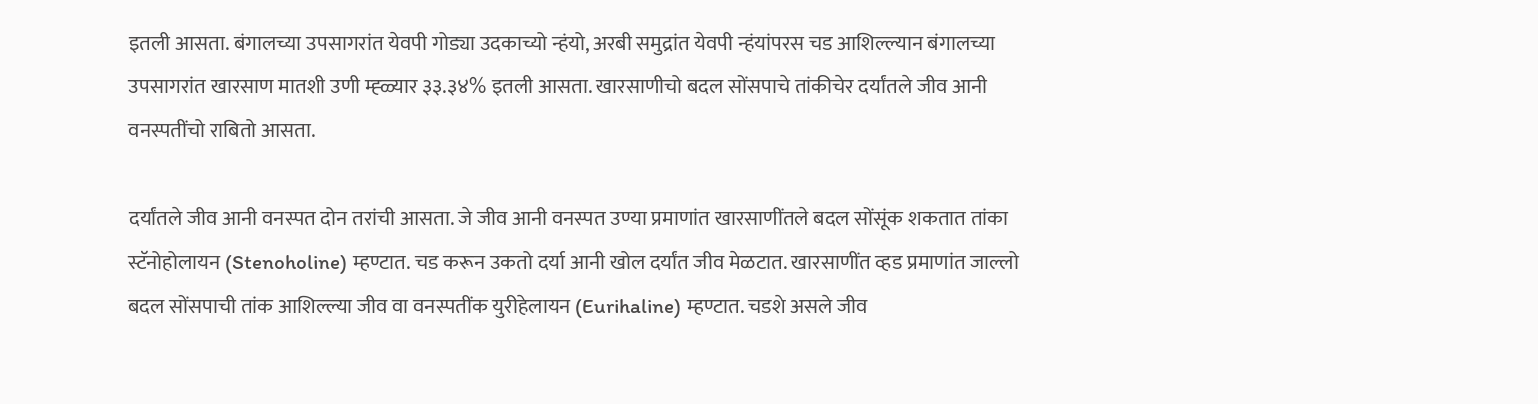इतली आसता. बंगालच्या उपसागरांत येवपी गोड्या उदकाच्यो न्हंयो, अरबी समुद्रांत येवपी न्हंयांपरस चड आशिल्ल्यान बंगालच्या उपसागरांत खारसाण मातशी उणी म्ह्ळ्यार ३३.३४% इतली आसता. खारसाणीचो बदल सोंसपाचे तांकीचेर दर्यांतले जीव आनी वनस्पतींचो राबितो आसता.

दर्यांतले जीव आनी वनस्पत दोन तरांची आसता. जे जीव आनी वनस्पत उण्या प्रमाणांत खारसाणींतले बदल सोंसूंक शकतात तांका स्टॅनोहोलायन (Stenoholine) म्हण्टात. चड करून उकतो दर्या आनी खोल दर्यांत जीव मेळटात. खारसाणींत व्हड प्रमाणांत जाल्लो बदल सोंसपाची तांक आशिल्ल्या जीव वा वनस्पतींक युरीहेलायन (Eurihaline) म्हण्टात. चडशे असले जीव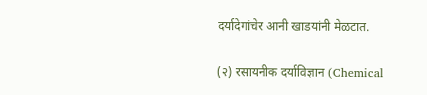दर्यादेगांचेर आनी खाडयांनी मेळटात.

(२) रसायनीक दर्याविज्ञान (Chemical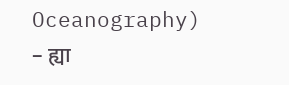Oceanography) – ह्या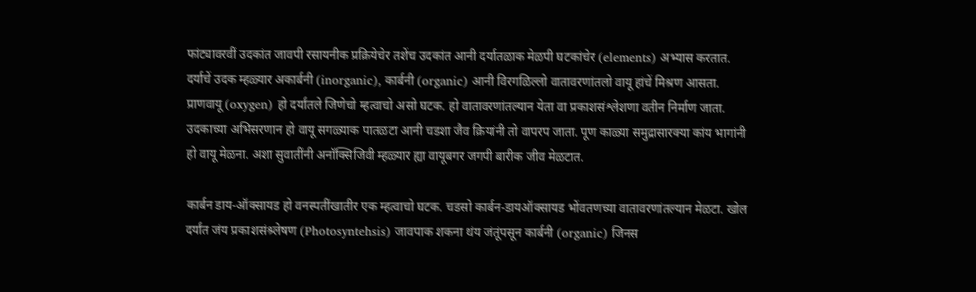फांट्यावरवीं उदकांत जावपी रसायनीक प्रक्रियेचेर तशेंच उदकांत आनी दर्यातळाक मेळपी घटकांचेर (elements) अभ्यास करतात. दर्याचें उदक म्हळ्यार अकार्बनी (inorganic), कार्बनी (organic) आनी विरगळिल्लो वातावरणांतलो वायू हांचें मिश्रण आसता. प्राणवायू (oxygen) हो दर्यांतले जिणेचो म्हत्वाचो असो घटक. हो वातावरणांतल्यान येता वा प्रकाशसंश्लेशणा वतीन निर्माण जाता. उदकाच्या अभिसरणान हो वायू सगळ्याक पातळटा आनी चडशा जैव क्रियांनी तो वापरप जाता. पूण काळ्या समुद्रासारक्या कांय भागांनी हो वायू मेळना. अशा सुवातींनी अनॉक्सिजिवी म्हळ्यार ह्या वायूबगर जगपी बारीक जीव मेळटात.

कार्बन डाय-ऑक्सायड हो वनस्पतींखातीर एक म्हत्वाचो घटक. चडसो कार्बन-डायऑक्सायड भोंवतणच्या वातावरणांतल्यान मेळटा. खोल दर्यांत जंय प्रकाशसंश्र्लेषण (Photosyntehsis) जावपाक शकना थंय जंतूंपसून कार्बनी (organic) जिनस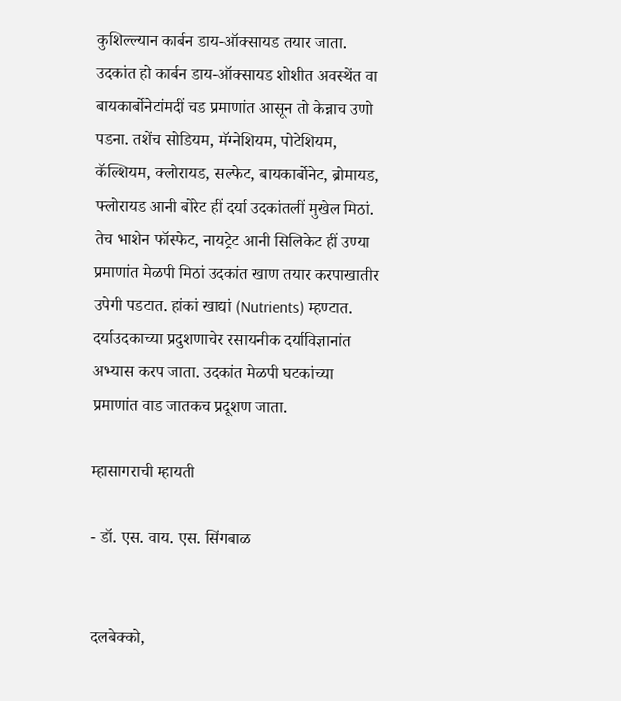कुशिल्ल्यान कार्बन डाय-ऑक्सायड तयार जाता. उदकांत हो कार्बन डाय-ऑक्सायड शोशीत अवस्थेंत वा बायकार्बोनेटांमदीं चड प्रमाणांत आसून तो केन्नाच उणो पडना. तशेंच सोडियम, मॅग्नेशियम, पोटेशियम, कॅल्शियम, क्लोरायड, सल्फेट, बायकार्बोनेट, ब्रोमायड, फ्लोरायड आनी बोरेट हीं दर्या उदकांतलीं मुखेल मिठां. तेच भाशेन फॉस्फेट, नायट्रेट आनी सिलिकेट हीं उण्या प्रमाणांत मेळपी मिठां उदकांत खाण तयार करपाखातीर उपेगी पडटात. हांकां खाद्यां (Nutrients) म्हण्टात. दर्याउदकाच्या प्रदुशणाचेर रसायनीक दर्याविज्ञानांत अभ्यास करप जाता. उदकांत मेळपी घटकांच्या प्रमाणांत वाड जातकच प्रदूशण जाता.

म्हासागराची म्हायती

- डॉ. एस. वाय. एस. सिंगबाळ


दलबेक्को,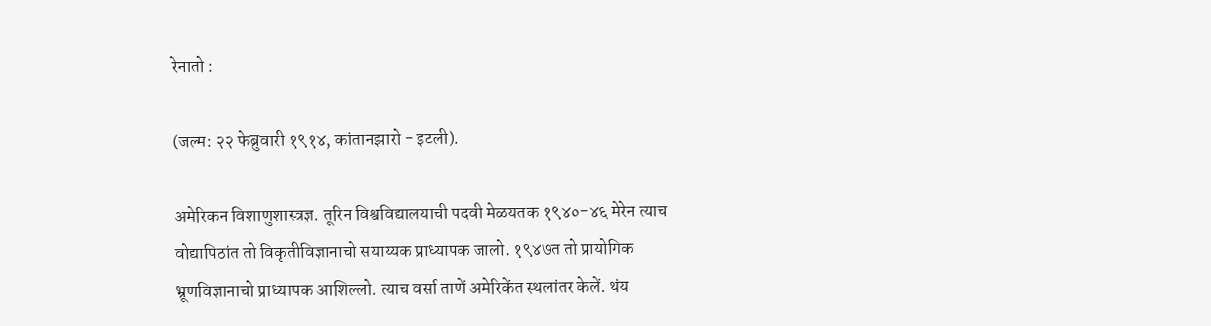रेनातो :

(जल्म: २२ फेब्रुवारी १९१४, कांतानझारो - इटली).

अमेरिकन विशाणुशास्त्रज्ञ. तूरिन विश्वविद्यालयाची पदवी मेळयतक १९४०-४६ मेरेन त्याच वोद्यापिठांत तो विकृतीविज्ञानाचो सयाय्यक प्राध्यापक जालो. १९४७त तो प्रायोगिक भ्रूणविज्ञानाचो प्राध्यापक आशिल्लो. त्याच वर्सा ताणें अमेरिकेंत स्थलांतर केलें. थंय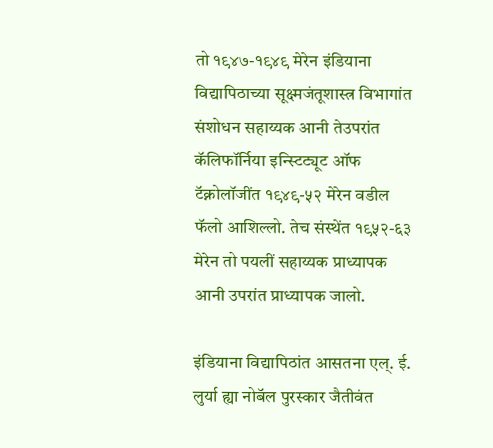तो १९४७-१९४९ मेरेन इंडियाना विद्यापिठाच्या सूक्ष्मजंतूशास्त्र विभागांत संशोधन सहाय्यक आनी तेउपरांत कॅलिफॉर्निया इन्स्टिट्यूट ऑफ टॅक्नोलॉजींत १९४९-५२ मेरेन वडील फॅलो आशिल्लो. तेच संस्थेंत १९५२-६३ मेरेन तो पयलीं सहाय्यक प्राध्यापक आनी उपरांत प्राध्यापक जालो.

इंडियाना विद्यापिठांत आसतना एल्‌. ई. लुर्या ह्या नोबॅल पुरस्कार जैतीवंत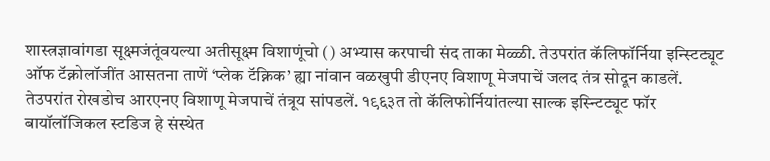शास्त्रज्ञावांगडा सूक्ष्मजंतूंवयल्या अतीसूक्ष्म विशाणूंचो () अभ्यास करपाची संद ताका मेळ्ळी. तेउपरांत कॅलिफॉर्निया इन्स्टिट्यूट ऑफ टॅक्नोलॉजींत आसतना ताणें ‘प्लेक टॅक्निक’ ह्या नांवान वळखुपी डीएनए विशाणू मेजपाचें जलद तंत्र सोदून काडलें. तेउपरांत रोखडोच आरएनए विशाणू मेजपाचें तंत्रूय सांपडलें. १९६३त तो कॅलिफोर्नियांतल्या साल्क इस्न्टिट्यूट फॉर बायॉलॉजिकल स्टडिज हे संस्थेत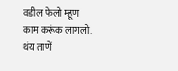वडील फेलो म्हूण काम करूंक लागलो. थंय ताणें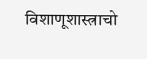विशाणूशास्त्राचो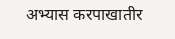अभ्यास करपाखातीर